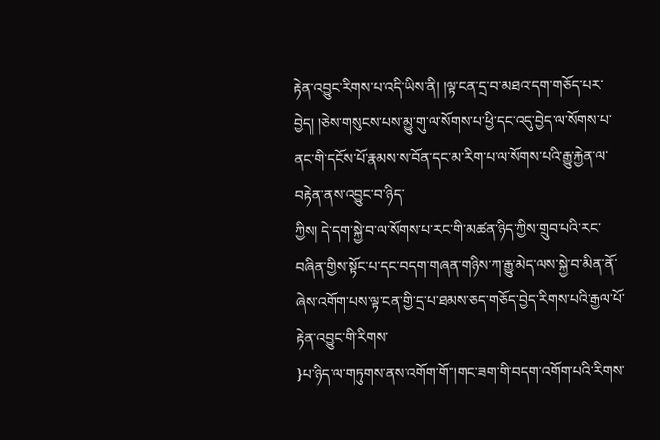རྟེན་འབྱུང་རིགས་པ་འདི་ཡིས་ནི། །ལྟ་ངན་དྲ་བ་མཐའ་དག་གཅོད་པར་བྱེད། །ཅེས་གསུངས་པས་མྱུ་གུ་ལ་སོགས་པ་ཕྱི་དང་འདུ་བྱེད་ལ་སོགས་པ་ནང་གི་དངོས་པོ་རྣམས་ས་བོན་དང་མ་རིག་པ་ལ་སོགས་པའི་རྒྱུ་རྐྱེན་ལ་བརྟེན་ནས་འབྱུང་བ་ཉིད་
ཀྱིས། དེ་དག་སྐྱེ་བ་ལ་སོགས་པ་རང་གི་མཚན་ཉིད་ཀྱིས་གྲུབ་པའི་རང་བཞིན་གྱིས་སྟོང་པ་དང་བདག་གཞན་གཉིས་ཀ་རྒྱུ་མེད་ལས་སྐྱེ་བ་མིན་ནོ་ཞེས་འགོག་པས་ལྟ་ངན་གྱི་དྲ་པ་ཐམས་ཅད་གཅོད་བྱེད་རིགས་པའི་རྒྱལ་པོ་རྟེན་འབྱུང་གི་རིགས་
}པ་ཉིད་ལ་གཏུགས་ནས་འགོག་གོ་་།གང་ཟག་གི་བདག་འགོག་པའི་རིགས་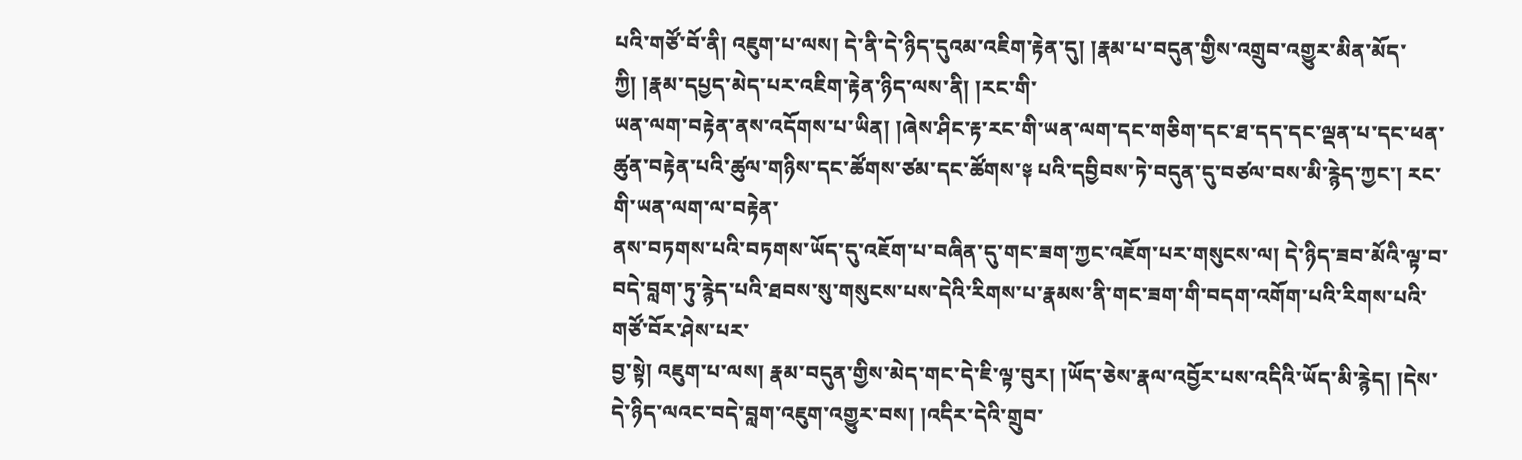པའི་གཙོ་བོ་ནི། འཇུག་པ་ལས། དེ་ནི་དེ་ཉིད་དུའམ་འཇིག་རྟེན་དུ། །རྣམ་པ་བདུན་གྱིས་འགྲུབ་འགྱུར་མིན་མོད་ཀྱི། །རྣམ་དཔྱད་མེད་པར་འཇིག་རྟེན་ཉིད་ལས་ནི། །རང་གི་
ཡན་ལག་བརྟེན་ནས་འདོགས་པ་ཡིན། །ཞེས་ཤིང་རྟ་རང་གི་ཡན་ལག་དང་གཅིག་དང་ཐ་དད་དང་ལྡན་པ་དང་ཕན་ཚུན་བརྟེན་པའི་ཚུལ་གཉིས་དང་ཚོགས་ཙམ་དང་ཚོགས་༈ པའི་དབྱིབས་ཏེ་བདུན་དུ་བཙལ་བས་མི་རྙེད་ཀྱང་། རང་གི་ཡན་ལག་ལ་བརྟེན་
ནས་བཏགས་པའི་བཏགས་ཡོད་དུ་འཇོག་པ་བཞིན་དུ་གང་ཟག་ཀྱང་འཇོག་པར་གསུངས་ལ། དེ་ཉིད་ཟབ་མོའི་ལྟ་བ་བདེ་བླག་ཏུ་རྙེད་པའི་ཐབས་སུ་གསུངས་པས་དེའི་རིགས་པ་རྣམས་ནི་གང་ཟག་གི་བདག་འགོག་པའི་རིགས་པའི་གཙོ་བོར་ཤེས་པར་
བྱ་སྟེ། འཇུག་པ་ལས། རྣམ་བདུན་གྱིས་མེད་གང་དེ་ཇི་ལྟ་བུར། །ཡོད་ཅེས་རྣལ་འབྱོར་པས་འདིའི་ཡོད་མི་རྙེད། །དེས་དེ་ཉིད་ལའང་བདེ་བླག་འཇུག་འགྱུར་བས། །འདིར་དེའི་གྲུབ་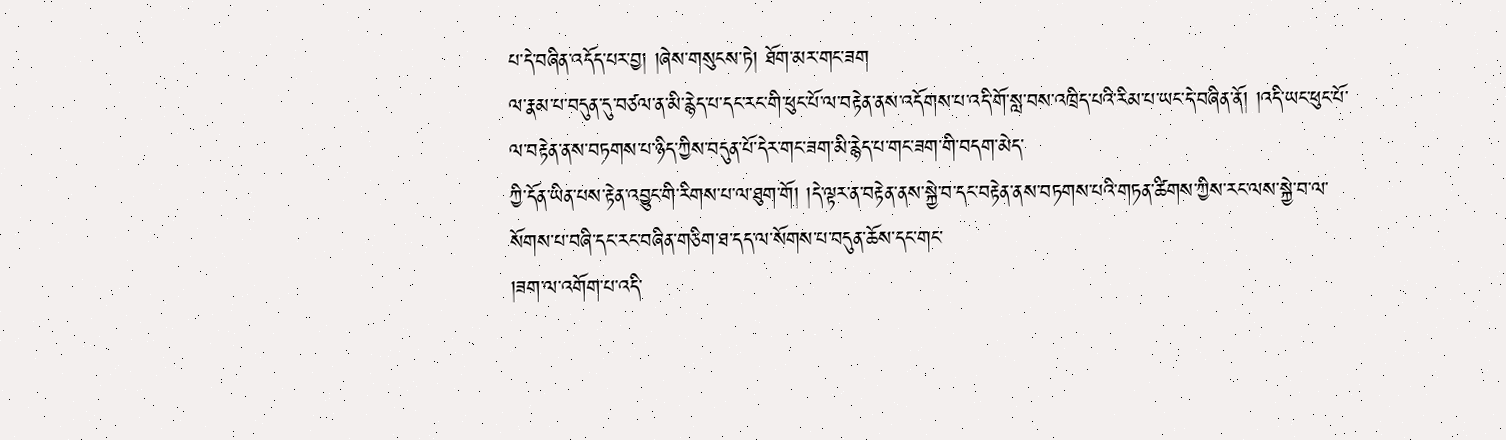པ་དེ་བཞིན་འདོད་པར་བྱ། །ཞེས་གསུངས་ཏེ། ཐོག་མར་གང་ཟག
ལ་རྣམ་པ་བདུན་དུ་བཙལ་ན་མི་རྙེད་པ་དང་རང་གི་ཕུང་པོ་ལ་བརྟེན་ནས་འདོགས་པ་འདི་གོ་སླ་བས་འཁྲིད་པའི་རིམ་པ་ཡང་དེ་བཞིན་ནོ། །འདི་ཡང་ཕུང་པོ་ལ་བརྟེན་ནས་བཏགས་པ་ཉིད་ཀྱིས་བདུན་པོ་དེར་གང་ཟག་མི་རྙེད་པ་གང་ཟག་གི་བདག་མེད་
ཀྱི་དོན་ཡིན་པས་རྟེན་འབྱུང་གི་རིགས་པ་ལ་ཐུག་གོ། །དེ་ལྟར་ན་བརྟེན་ནས་སྐྱེ་བ་དང་བརྟེན་ནས་བཏགས་པའི་གཏན་ཚིགས་ཀྱིས་རང་ལས་སྐྱེ་བ་ལ་སོགས་པ་བཞི་དང་རང་བཞིན་གཅིག་ཐ་དད་ལ་སོགས་པ་བདུན་ཆོས་དང་གང་
།ཟག་ལ་འགོག་པ་འདི་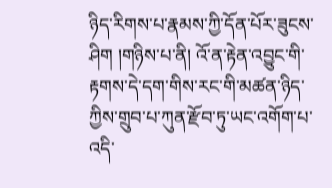ཉིད་རིགས་པ་རྣམས་ཀྱི་དོན་པོར་ཟུངས་ཤིག །གཉིས་པ་ནི། འོ་ན་རྟེན་འབྱུང་གི་རྟགས་དེ་དག་གིས་རང་གི་མཚན་ཉིད་ཀྱིས་གྲུབ་པ་ཀུན་རྫོབ་ཏུ་ཡང་འགོག་པ་འདི་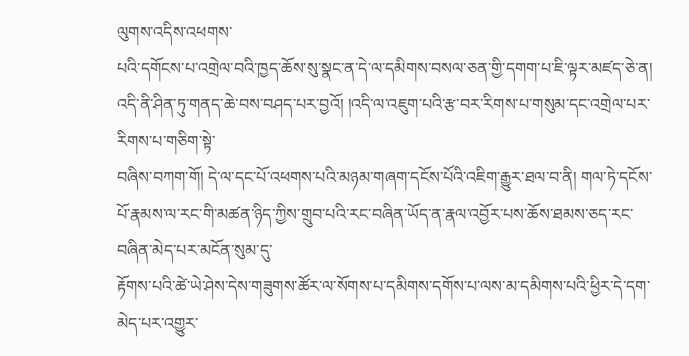ལུགས་འདིས་འཕགས་
པའི་དགོངས་པ་འགྲེལ་བའི་ཁྱད་ཆོས་སུ་སྣང་ན་དེ་ལ་དམིགས་བསལ་ཅན་གྱི་དགག་པ་ཇི་ལྟར་མཛད་ཅེ་ན། འདི་ནི་ཤིན་ཏུ་གནད་ཆེ་བས་བཤད་པར་བྱའོ། །འདི་ལ་འཇུག་པའི་རྩ་བར་རིགས་པ་གསུམ་དང་འགྲེལ་པར་རིགས་པ་གཅིག་སྟེ་
བཞིས་བཀག་གོ། དེ་ལ་དང་པོ་འཕགས་པའི་མཉམ་གཞག་དངོས་པོའི་འཇིག་རྒྱུར་ཐལ་བ་ནི། གལ་ཏེ་དངོས་པོ་རྣམས་ལ་རང་གི་མཚན་ཉིད་ཀྱིས་གྲུབ་པའི་རང་བཞིན་ཡོད་ན་རྣལ་འབྱོར་པས་ཆོས་ཐམས་ཅད་རང་བཞིན་མེད་པར་མངོན་སུམ་དུ་
རྟོགས་པའི་ཚེ་ཡེ་ཤེས་དེས་གཟུགས་ཚོར་ལ་སོགས་པ་དམིགས་དགོས་པ་ལས་མ་དམིགས་པའི་ཕྱིར་དེ་དག་མེད་པར་འགྱུར་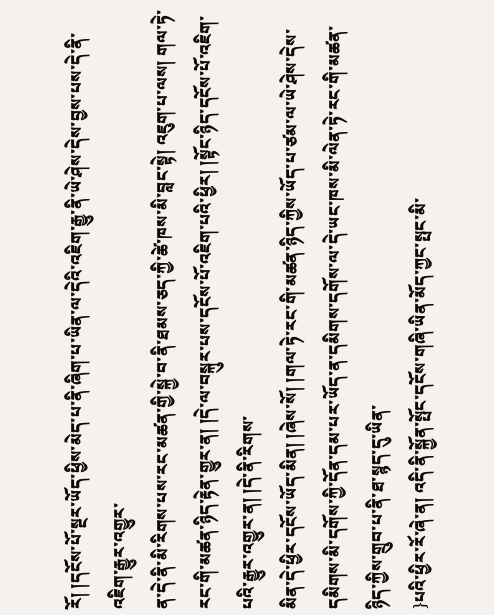རོ། །དངོས་པོ་སྔར་ཡོད་ཕྱིས་མེད་པ་ནི་ཞིག་པ་ཡིན་ལ་དེའི་འཇིག་རྒྱུ་ནི་ཡེ་ཤེས་དེས་བྱས་པས་དེ་ནི་འཇིག་རྒྱུར་འགྱུར་
ན་དེ་ནི་མི་རིགས་པས་རང་མཚན་གྱི་སྐྱེ་བ་ནི་ཐམས་ཅད་ཀྱི་ཚེ་ཁས་མི་བླང་སྟེ། འཇུག་པ་ལས། གལ་ཏེ་རང་གི་མཚན་ཉིད་རྟེན་གྱུར་ན། །དེ་ལ་བསྐུར་པས་དངོས་པོ་འཇིག་པའི་ཕྱིར། །སྟོང་ཉིད་དངོས་པོ་འཇིག་པའི་རྒྱུར་འགྱུར་ན། །དེ་ནི་རིགས་
མིན་དེ་ཕྱིར་དངོས་ཡོད་མིན། །ཞེས་སོ། །གལ་ཏེ་རང་གི་མཚན་ཉིད་ཀྱིས་ཡོད་པ་ཙམ་ལ་ཡེ་ཤེས་དེས་དམིགས་མི་དགོས་ཀྱི་དོན་དམ་པར་ཡོད་ན་དམིགས་དགོས་ལ་དེ་ཡང་ཁས་མི་ལེན་ཏེ་རང་གི་མཚན་ཉིད་ཀྱིས་གྲུབ་པ་ནི་ཐ་སྙད་དུ་ཡིན་
}པའི་ཕྱིར་རོ་ཞེ་ན། འདི་ནི་སྐྱོན་སྤོང་དངོས་གཞི་ཡིན་མོད་ཀྱང་སྤང་མི་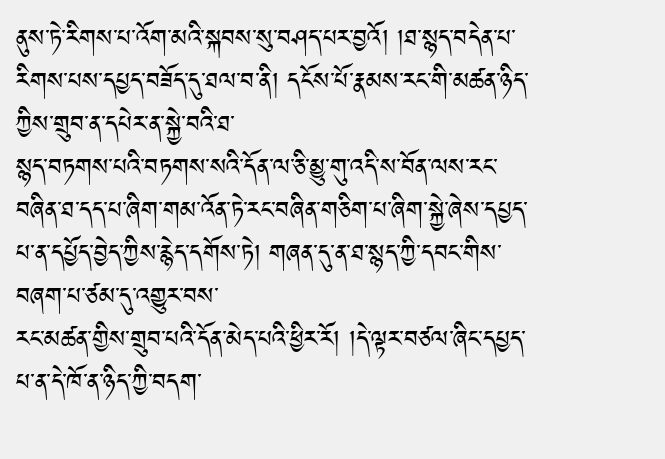ནུས་ཏེ་རིགས་པ་འོག་མའི་སྐབས་སུ་བཤད་པར་བྱའོ། །ཐ་སྙད་བདེན་པ་རིགས་པས་དཔྱད་བཟོད་དུ་ཐལ་བ་ནི། དངོས་པོ་རྣམས་རང་གི་མཚན་ཉིད་ཀྱིས་གྲུབ་ན་དཔེར་ན་སྐྱེ་བའི་ཐ་
སྙད་བཏགས་པའི་བཏགས་སའི་དོན་ལ་ཅི་མྱུ་གུ་འདི་ས་བོན་ལས་རང་བཞིན་ཐ་དད་པ་ཞིག་གམ་འོན་ཏེ་རང་བཞིན་གཅིག་པ་ཞིག་སྐྱེ་ཞེས་དཔྱད་པ་ན་དཔྱོད་བྱེད་ཀྱིས་རྙེད་དགོས་ཏེ། གཞན་དུ་ན་ཐ་སྙད་ཀྱི་དབང་གིས་བཞག་པ་ཙམ་དུ་འགྱུར་བས་
རང་མཚན་གྱིས་གྲུབ་པའི་དོན་མེད་པའི་ཕྱིར་རོ། །དེ་ལྟར་བཙལ་ཞིང་དཔྱད་པ་ན་དེ་ཁོ་ན་ཉིད་ཀྱི་བདག་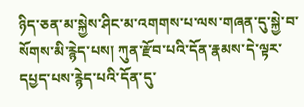ཉིད་ཅན་མ་སྐྱེས་ཤིང་མ་འགགས་པ་ལས་གཞན་དུ་སྐྱེ་བ་སོགས་མི་རྙེད་པས། ཀུན་རྫོབ་པའི་དོན་རྣམས་དེ་ལྟར་དཔྱད་པས་རྙེད་པའི་དོན་དུ་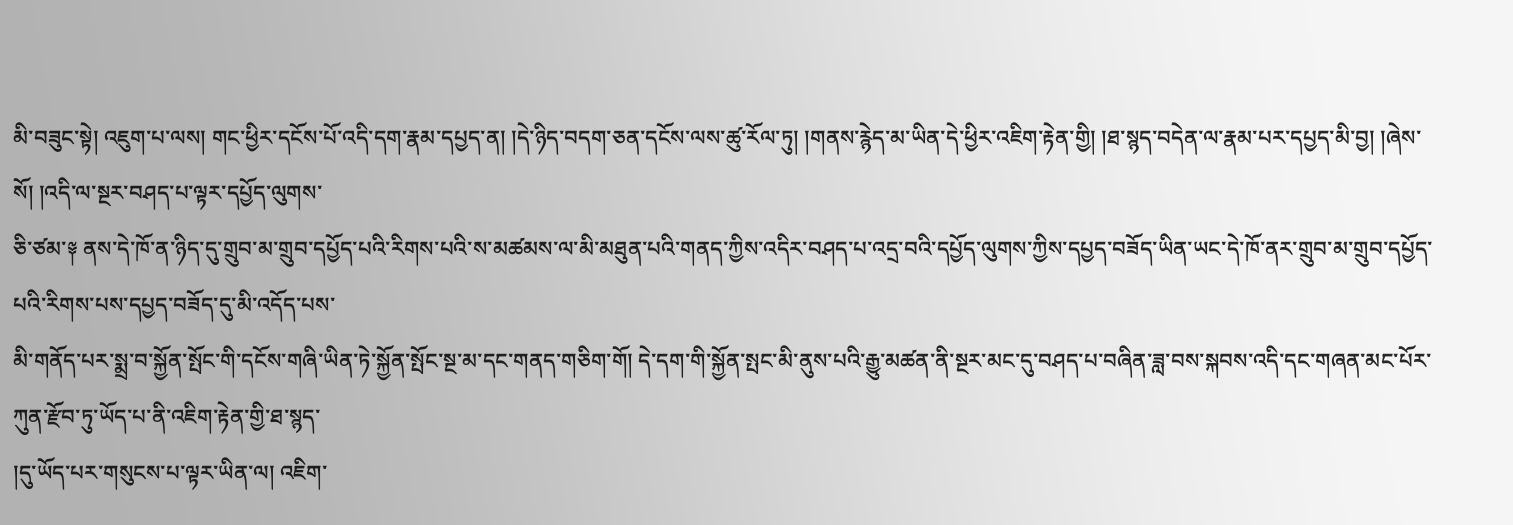མི་བཟུང་སྟེ། འཇུག་པ་ལས། གང་ཕྱིར་དངོས་པོ་འདི་དག་རྣམ་དཔྱད་ན། །དེ་ཉིད་བདག་ཅན་དངོས་ལས་ཚུ་རོལ་ཏུ། །གནས་རྙེད་མ་ཡིན་དེ་ཕྱིར་འཇིག་རྟེན་གྱི། །ཐ་སྙད་བདེན་ལ་རྣམ་པར་དཔྱད་མི་བྱ། །ཞེས་སོ། །འདི་ལ་སྔར་བཤད་པ་ལྟར་དཔྱོད་ལུགས་
ཅི་ཙམ་༈ ནས་དེ་ཁོ་ན་ཉིད་དུ་གྲུབ་མ་གྲུབ་དཔྱོད་པའི་རིགས་པའི་ས་མཚམས་ལ་མི་མཐུན་པའི་གནད་ཀྱིས་འདིར་བཤད་པ་འདྲ་བའི་དཔྱོད་ལུགས་ཀྱིས་དཔྱད་བཟོད་ཡིན་ཡང་དེ་ཁོ་ནར་གྲུབ་མ་གྲུབ་དཔྱོད་པའི་རིགས་པས་དཔྱད་བཟོད་དུ་མི་འདོད་པས་
མི་གནོད་པར་སྨྲ་བ་སྐྱོན་སྤོང་གི་དངོས་གཞི་ཡིན་ཏེ་སྐྱོན་སྤོང་སྔ་མ་དང་གནད་གཅིག་གོ། དེ་དག་གི་སྐྱོན་སྤང་མི་ནུས་པའི་རྒྱུ་མཚན་ནི་སྔར་མང་དུ་བཤད་པ་བཞིན་ཟླ་བས་སྐབས་འདི་དང་གཞན་མང་པོར་ཀུན་རྫོབ་ཏུ་ཡོད་པ་ནི་འཇིག་རྟེན་གྱི་ཐ་སྙད་
།དུ་ཡོད་པར་གསུངས་པ་ལྟར་ཡིན་ལ། འཇིག་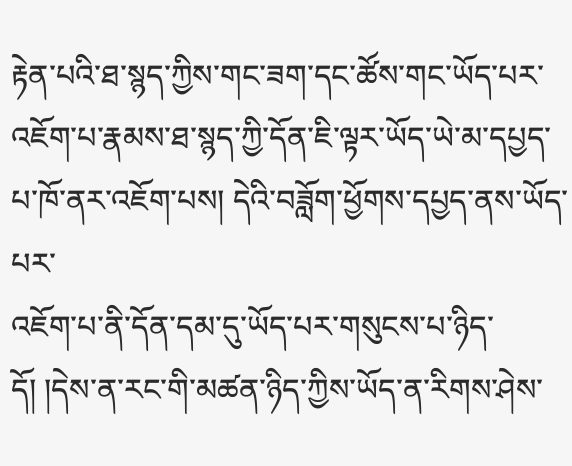རྟེན་པའི་ཐ་སྙད་ཀྱིས་གང་ཟག་དང་ཚོས་གང་ཡོད་པར་འཇོག་པ་རྣམས་ཐ་སྙད་ཀྱི་དོན་ཇི་ལྟར་ཡོད་ཡེ་མ་དཔྱད་པ་ཁོ་ནར་འཇོག་པས། དེའི་བཟློག་ཕྱོགས་དཔྱད་ནས་ཡོད་པར་
འཇོག་པ་ནི་དོན་དམ་དུ་ཡོད་པར་གསུངས་པ་ཉིད་དོ། །དེས་ན་རང་གི་མཚན་ཉིད་ཀྱིས་ཡོད་ན་རིགས་ཤེས་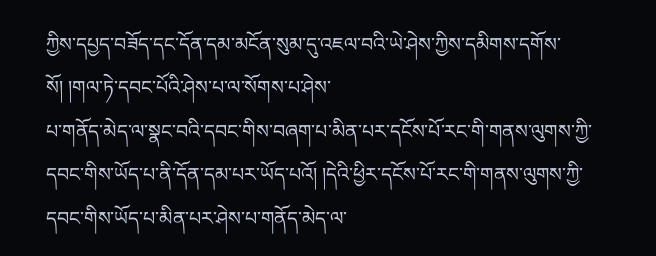ཀྱིས་དཔྱད་བཟོད་དང་དོན་དམ་མངོན་སུམ་དུ་འཇལ་བའི་ཡེ་ཤེས་ཀྱིས་དམིགས་དགོས་སོ། །གལ་ཏེ་དབང་པོའི་ཤེས་པ་ལ་སོགས་པ་ཤེས་
པ་གནོད་མེད་ལ་སྣང་བའི་དབང་གིས་བཞག་པ་མིན་པར་དངོས་པོ་རང་གི་གནས་ལུགས་ཀྱི་དབང་གིས་ཡོད་པ་ནི་དོན་དམ་པར་ཡོད་པའོ། །དེའི་ཕྱིར་དངོས་པོ་རང་གི་གནས་ལུགས་ཀྱི་དབང་གིས་ཡོད་པ་མིན་པར་ཤེས་པ་གནོད་མེད་ལ་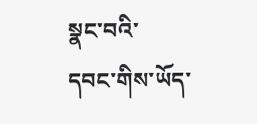སྣང་བའི་
དབང་གིས་ཡོད་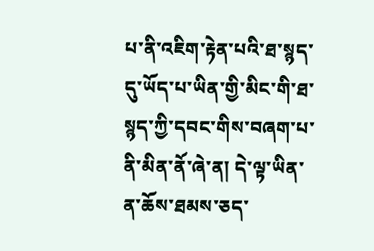པ་ནི་འཇིག་རྟེན་པའི་ཐ་སྙད་དུ་ཡོད་པ་ཡིན་གྱི་མིང་གི་ཐ་སྙད་ཀྱི་དབང་གིས་བཞག་པ་ནི་མིན་ནོ་ཞེ་ན། དེ་ལྟ་ཡིན་ན་ཆོས་ཐམས་ཅད་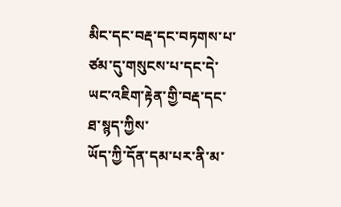མིང་དང་བརྡ་དང་བཏགས་པ་ཙམ་དུ་གསུངས་པ་དང་དེ་ཡང་འཇིག་རྟེན་གྱི་བརྡ་དང་ཐ་སྙད་ཀྱིས་
ཡོད་ཀྱི་དོན་དམ་པར་ནི་མ་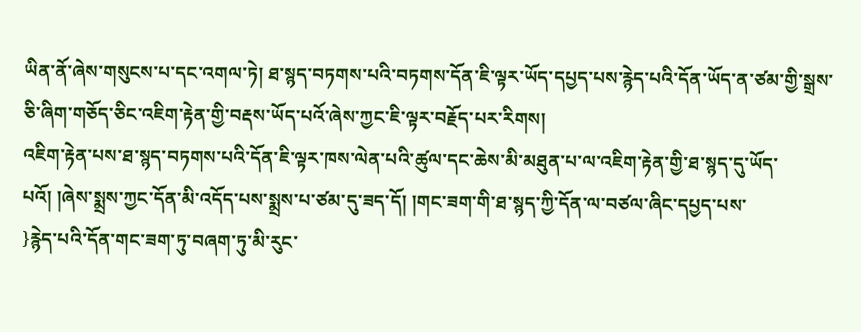ཡིན་ནོ་ཞེས་གསུངས་པ་དང་འགལ་ཏེ། ཐ་སྙད་བཏགས་པའི་བཏགས་དོན་ཇི་ལྟར་ཡོད་དཔྱད་པས་རྙེད་པའི་དོན་ཡོད་ན་ཙམ་གྱི་སྒྲས་ཅི་ཞིག་གཅོད་ཅིང་འཇིག་རྟེན་གྱི་བརྡས་ཡོད་པའོ་ཞེས་ཀྱང་ཇི་ལྟར་བརྗོད་པར་རིགས།
འཇིག་རྟེན་པས་ཐ་སྙད་བཏགས་པའི་དོན་ཇི་ལྟར་ཁས་ལེན་པའི་ཚུལ་དང་ཆེས་མི་མཐུན་པ་ལ་འཇིག་རྟེན་གྱི་ཐ་སྙད་དུ་ཡོད་པའོ། །ཞེས་སྨྲས་ཀྱང་དོན་མི་འདོད་པས་སྨྲས་པ་ཙམ་དུ་ཟད་དོ། །གང་ཟག་གི་ཐ་སྙད་ཀྱི་དོན་ལ་བཙལ་ཞིང་དཔྱད་པས་
}རྙེད་པའི་དོན་གང་ཟག་ཏུ་བཞག་ཏུ་མི་རུང་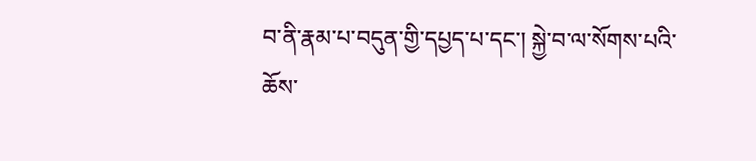བ་ནི་རྣམ་པ་བདུན་གྱི་དཔྱད་པ་དང་། སྐྱེ་བ་ལ་སོགས་པའི་ཆོས་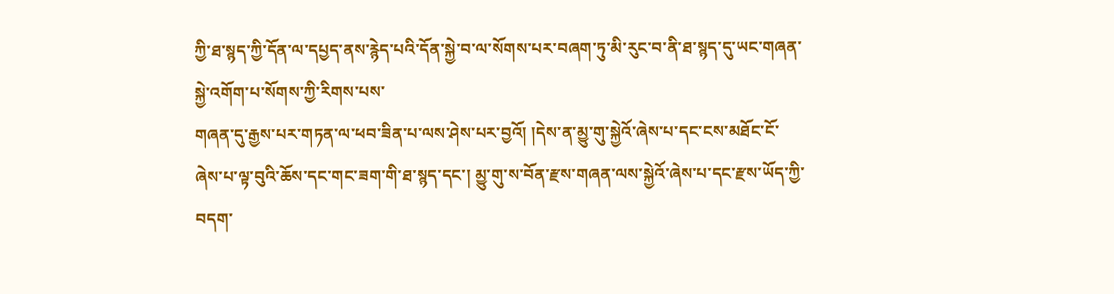ཀྱི་ཐ་སྙད་ཀྱི་དོན་ལ་དཔྱད་ནས་རྙེད་པའི་དོན་སྐྱེ་བ་ལ་སོགས་པར་བཞག་ཏུ་མི་རུང་བ་ནི་ཐ་སྙད་དུ་ཡང་གཞན་སྐྱེ་འགོག་པ་སོགས་ཀྱི་རིགས་པས་
གཞན་དུ་རྒྱས་པར་གཏན་ལ་ཕབ་ཟིན་པ་ལས་ཤེས་པར་བྱའོ། །དེས་ན་མྱུ་གུ་སྐྱེའོ་ཞེས་པ་དང་ངས་མཐོང་ངོ་ཞེས་པ་ལྟ་བུའི་ཆོས་དང་གང་ཟག་གི་ཐ་སྙད་དང་། མྱུ་གུ་ས་བོན་རྫས་གཞན་ལས་སྐྱེའོ་ཞེས་པ་དང་རྫས་ཡོད་ཀྱི་བདག་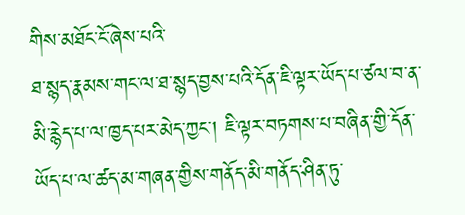གིས་མཐོང་ངོ་ཞེས་པའི་
ཐ་སྙད་རྣམས་གང་ལ་ཐ་སྙད་བྱས་པའི་དོན་ཇི་ལྟར་ཡོད་པ་ཙལ་བ་ན་མི་རྙེད་པ་ལ་ཁྱད་པར་མེད་ཀྱང་། ཇི་ལྟར་བཏགས་པ་བཞིན་གྱི་དོན་ཡོད་པ་ལ་ཚད་མ་གཞན་གྱིས་གནོད་མི་གནོད་ཤིན་ཏུ་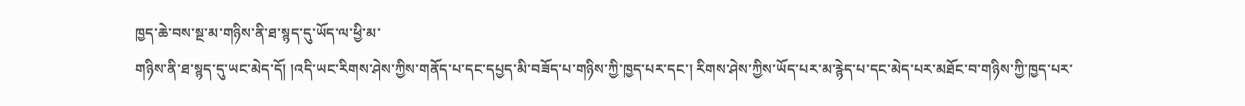ཁྱད་ཆེ་བས་སྔ་མ་གཉིས་ནི་ཐ་སྙད་དུ་ཡོད་ལ་ཕྱི་མ་
གཉིས་ནི་ཐ་སྙད་དུ་ཡང་མེད་དོ། །འདི་ཡང་རིགས་ཤེས་ཀྱིས་གནོད་པ་དང་དཔྱད་མི་བཟོད་པ་གཉིས་ཀྱི་ཁྱད་པར་དང་། རིགས་ཤེས་ཀྱིས་ཡོད་པར་མ་རྙེད་པ་དང་མེད་པར་མཐོང་བ་གཉིས་ཀྱི་ཁྱད་པར་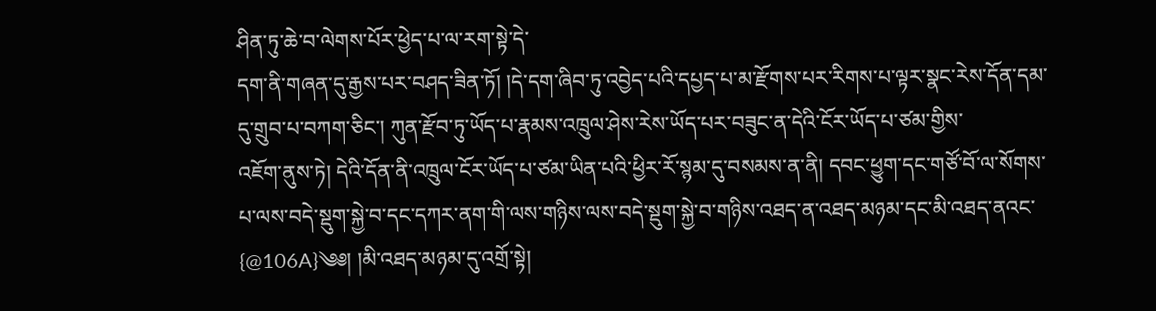ཤིན་ཏུ་ཆེ་བ་ལེགས་པོར་ཕྱེད་པ་ལ་རག་སྟེ་དེ་
དག་ནི་གཞན་དུ་རྒྱས་པར་བཤད་ཟིན་ཏོ། །དེ་དག་ཞིབ་ཏུ་འབྱེད་པའི་དཔྱད་པ་མ་རྫོགས་པར་རིགས་པ་ལྟར་སྣང་རེས་དོན་དམ་དུ་གྲུབ་པ་བཀག་ཅིང་། ཀུན་རྫོབ་ཏུ་ཡོད་པ་རྣམས་འཁྲུལ་ཤེས་རེས་ཡོད་པར་བཟུང་ན་དེའི་ངོར་ཡོད་པ་ཙམ་གྱིས་
འཇོག་ནུས་ཏེ། དེའི་དོན་ནི་འཁྲུལ་ངོར་ཡོད་པ་ཙམ་ཡིན་པའི་ཕྱིར་རོ་སྙམ་དུ་བསམས་ན་ནི། དབང་ཕྱུག་དང་གཙོ་བོ་ལ་སོགས་པ་ལས་བདེ་སྡུག་སྐྱེ་བ་དང་དཀར་ནག་གི་ལས་གཉིས་ལས་བདེ་སྡུག་སྐྱེ་བ་གཉིས་འཐད་ན་འཐད་མཉམ་དང་མི་འཐད་ནའང་
{@106A}༄༅། །མི་འཐད་མཉམ་དུ་འགྲོ་སྟེ།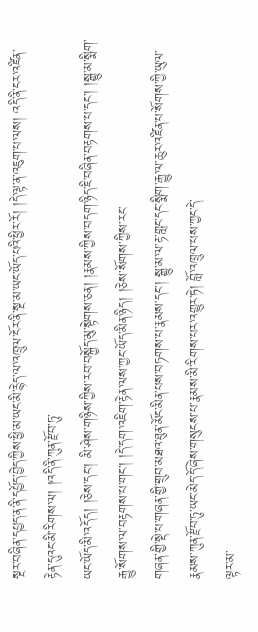སྔར་བཞིན་དཔྱད་ན་ནི་དཔྱོད་བྱེད་ཀྱིས་ཕྱི་མ་ཡང་མི་རྙེད་ལ་འཁྲུལ་ངོར་ནི་སྔ་མ་ཡང་ཡོད་པའི་ཕྱིར་རོ། །དེ་ལྟ་ན་འཇུག་པ་ལས། འདི་ནི་ངར་འཛིན་རྟེན་དུའང་མི་རིགས་ལ། །འདི་ནི་ཀུན་རྫོབ་ཏུ་
ཡང་ཡོད་མི་འདོད། །ཅེས་དང་། མི་ཤེས་གཉིས་ཀྱིས་རབ་བསྐྱོད་མུ་སྟེགས་ཅན། །རྣམས་ཀྱིས་བདག་ཉིད་ཇི་བཞིན་བརྟགས་པ་དང་། །སྒྱུ་མ་སྨིག་རྒྱུ་སོགས་ལ་བརྟགས་པ་གང་། །དེ་དག་འཇིག་རྟེན་ལས་ཀྱང་ཡོད་མིན་ཉིད། །ཅེས་སོགས་ཀྱིས་རང་
གཞན་གྱི་སྡེ་པ་གཞན་གྱི་གྲུབ་མཐའ་ཐུན་མོང་མིན་པས་བཏགས་པ་རྣམས་དང་། སྒྱུ་མ་ལ་རྟ་གླང་དང་སྨིག་རྒྱུ་ལ་ཆུར་འཛིན་པ་སོགས་ཀྱི་ཡུལ་རྣམས་ཀུན་རྫོབ་ཏུ་ཡང་མེད་དོ་ཞེས་གསུངས་པ་རྣམས་མི་རིགས་པར་འགྱུར་ཏེ། བློ་འཁྲུལ་པས་ཀྱང་དེ་
ལྟར་མ་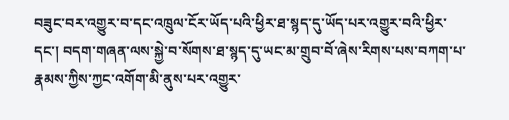བཟུང་བར་འགྱུར་བ་དང་འཁྲུལ་ངོར་ཡོད་པའི་ཕྱིར་ཐ་སྙད་དུ་ཡོད་པར་འགྱུར་བའི་ཕྱིར་དང་། བདག་གཞན་ལས་སྐྱེ་བ་སོགས་ཐ་སྙད་དུ་ཡང་མ་གྲུབ་བོ་ཞེས་རིགས་པས་བཀག་པ་རྣམས་ཀྱིས་ཀྱང་འགོག་མི་ནུས་པར་འགྱུར་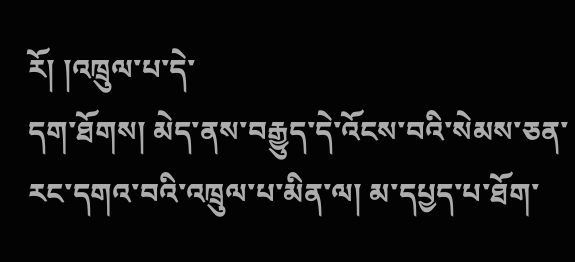རོ། །འཁྲུལ་པ་དེ་
དག་ཐོགས། མེད་ནས་བརྒྱུད་དེ་འོངས་བའི་སེམས་ཅན་རང་དགའ་བའི་འཁྲུལ་པ་མིན་ལ། མ་དཔྱད་པ་ཐོག་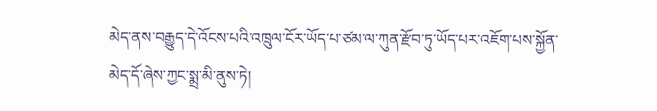མེད་ནས་བརྒྱུད་དེ་འོངས་པའི་འཁྲུལ་ངོར་ཡོད་པ་ཙམ་ལ་ཀུན་རྫོབ་ཏུ་ཡོད་པར་འཇོག་པས་སྐྱོན་མེད་དོ་ཞེས་ཀྱང་སྨྲ་མི་ནུས་ཏེ།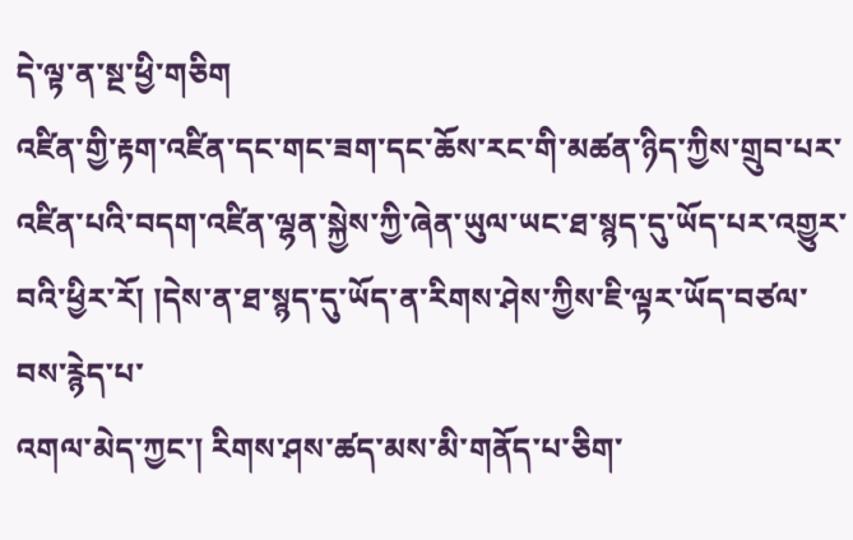དེ་ལྟ་ན་སྔ་ཕྱི་གཅིག
འཛིན་གྱི་རྟག་འཛིན་དང་གང་ཟག་དང་ཆོས་རང་གི་མཚན་ཉིད་ཀྱིས་གྲུབ་པར་འཛིན་པའི་བདག་འཛིན་ལྷན་སྐྱེས་ཀྱི་ཞེན་ཡུལ་ཡང་ཐ་སྙད་དུ་ཡོད་པར་འགྱུར་བའི་ཕྱིར་རོ། །དེས་ན་ཐ་སྙད་དུ་ཡོད་ན་རིགས་ཤེས་ཀྱིས་ཇི་ལྟར་ཡོད་བཙལ་བས་རྙེད་པ་
འགལ་མེད་ཀྱང་། རིགས་ཤས་ཚད་མས་མི་གནོད་པ་ཅིག་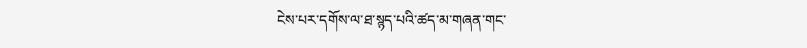ངེས་པར་དགོས་ལ་ཐ་སྙད་པའི་ཚད་མ་གཞན་གང་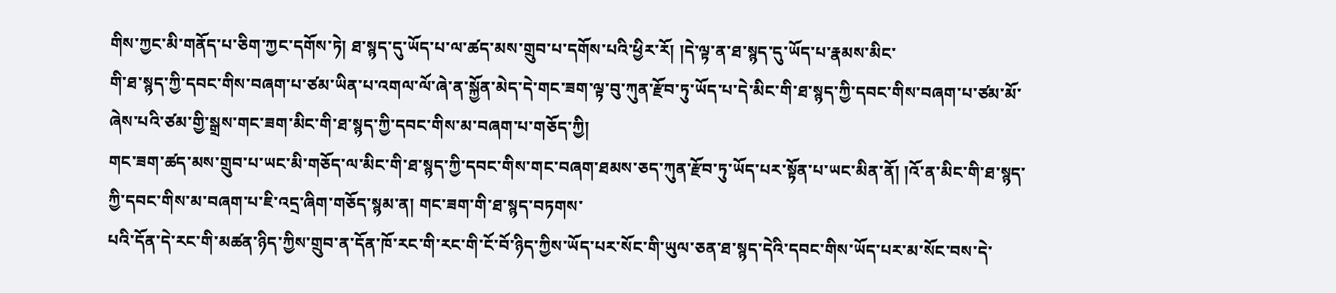གིས་ཀྱང་མི་གནོད་པ་ཅིག་ཀྱང་དགོས་ཏེ། ཐ་སྙད་དུ་ཡོད་པ་ལ་ཚད་མས་གྲུབ་པ་དགོས་པའི་ཕྱིར་རོ། །དེ་ལྟ་ན་ཐ་སྙད་དུ་ཡོད་པ་རྣམས་མིང་
གི་ཐ་སྙད་ཀྱི་དབང་གིས་བཞག་པ་ཙམ་ཡིན་པ་འགལ་ལོ་ཞེ་ན་སྐྱོན་མེད་དེ་གང་ཟག་ལྟ་བུ་ཀུན་རྫོབ་ཏུ་ཡོད་པ་དེ་མིང་གི་ཐ་སྙད་ཀྱི་དབང་གིས་བཞག་པ་ཙམ་མོ་ཞེས་པའི་ཙམ་གྱི་སྒྲས་གང་ཟག་མིང་གི་ཐ་སྙད་ཀྱི་དབང་གིས་མ་བཞག་པ་གཅོད་ཀྱི།
གང་ཟག་ཚད་མས་གྲུབ་པ་ཡང་མི་གཅོད་ལ་མིང་གི་ཐ་སྙད་ཀྱི་དབང་གིས་གང་བཞག་ཐམས་ཅད་ཀུན་རྫོབ་ཏུ་ཡོད་པར་སྟོན་པ་ཡང་མིན་ནོ། །འོ་ན་མིང་གི་ཐ་སྙད་ཀྱི་དབང་གིས་མ་བཞག་པ་ཇི་འདྲ་ཞིག་གཅོད་སྙམ་ན། གང་ཟག་གི་ཐ་སྙད་བཏགས་
པའི་དོན་དེ་རང་གི་མཚན་ཉིད་ཀྱིས་གྲུབ་ན་དོན་ཁོ་རང་གི་རང་གི་ངོ་བོ་ཉིད་ཀྱིས་ཡོད་པར་སོང་གི་ཡུལ་ཅན་ཐ་སྙད་དེའི་དབང་གིས་ཡོད་པར་མ་སོང་བས་དེ་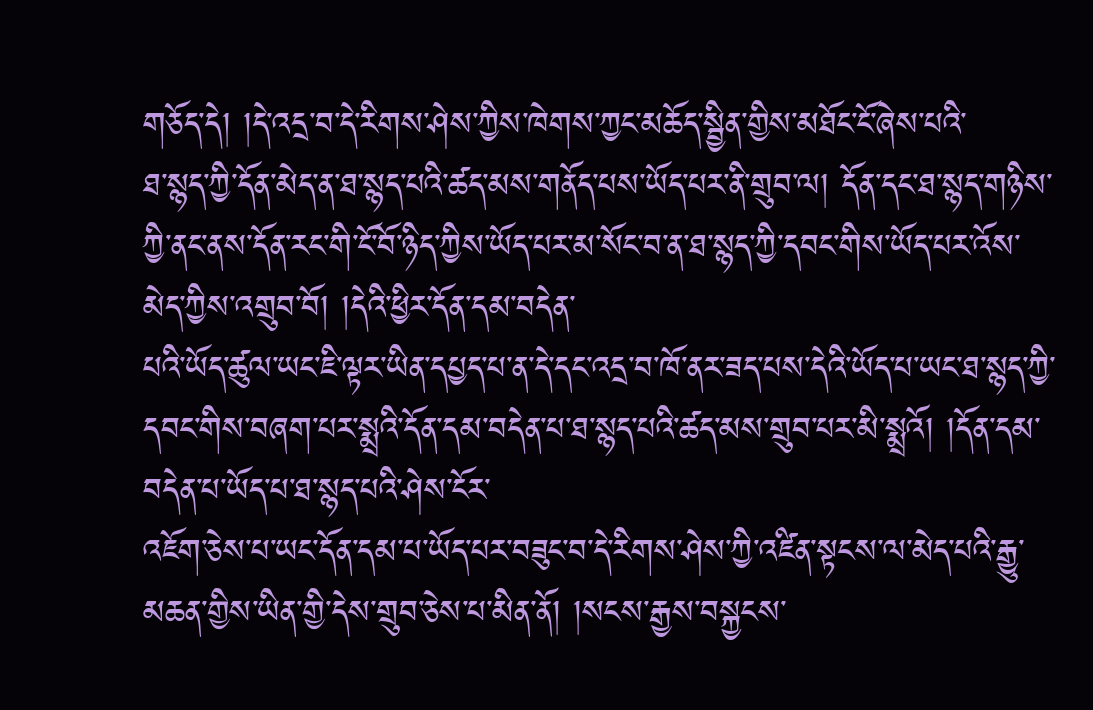གཅོད་དེ། །དེ་འདྲ་བ་དེ་རིགས་ཤེས་ཀྱིས་ཁེགས་ཀྱང་མཆོད་སྦྱིན་གྱིས་མཐོང་ངོ་ཞེས་པའི་
ཐ་སྙད་ཀྱི་དོན་མེད་ན་ཐ་སྙད་པའི་ཚད་མས་གནོད་པས་ཡོད་པར་ནི་གྲུབ་ལ། དོན་དང་ཐ་སྙད་གཉིས་ཀྱི་ནང་ནས་དོན་རང་གི་ངོ་བོ་ཉིད་ཀྱིས་ཡོད་པར་མ་སོང་བ་ན་ཐ་སྙད་ཀྱི་དབང་གིས་ཡོད་པར་འོས་མེད་ཀྱིས་འགྲུབ་བོ། །དེའི་ཕྱིར་དོན་དམ་བདེན་
པའི་ཡོད་ཚུལ་ཡང་ཇི་ལྟར་ཡིན་དཔྱད་པ་ན་དེ་དང་འདྲ་བ་ཁོ་ནར་ཟད་པས་དེའི་ཡོད་པ་ཡང་ཐ་སྙད་ཀྱི་དབང་གིས་བཞག་པར་སྨྲའི་དོན་དམ་བདེན་པ་ཐ་སྙད་པའི་ཚད་མས་གྲུབ་པར་མི་སྨྲའོ། །དོན་དམ་བདེན་པ་ཡོད་པ་ཐ་སྙད་པའི་ཤེས་ངོར་
འཇོག་ཅེས་པ་ཡང་དོན་དམ་པ་ཡོད་པར་བཟུང་བ་དེ་རིགས་ཤེས་ཀྱི་འཛིན་སྟངས་ལ་མེད་པའི་རྒྱུ་མཆན་གྱིས་ཡིན་གྱི་དེས་གྲུབ་ཅེས་པ་མིན་ནོ། །སངས་རྒྱས་བསྐྱངས་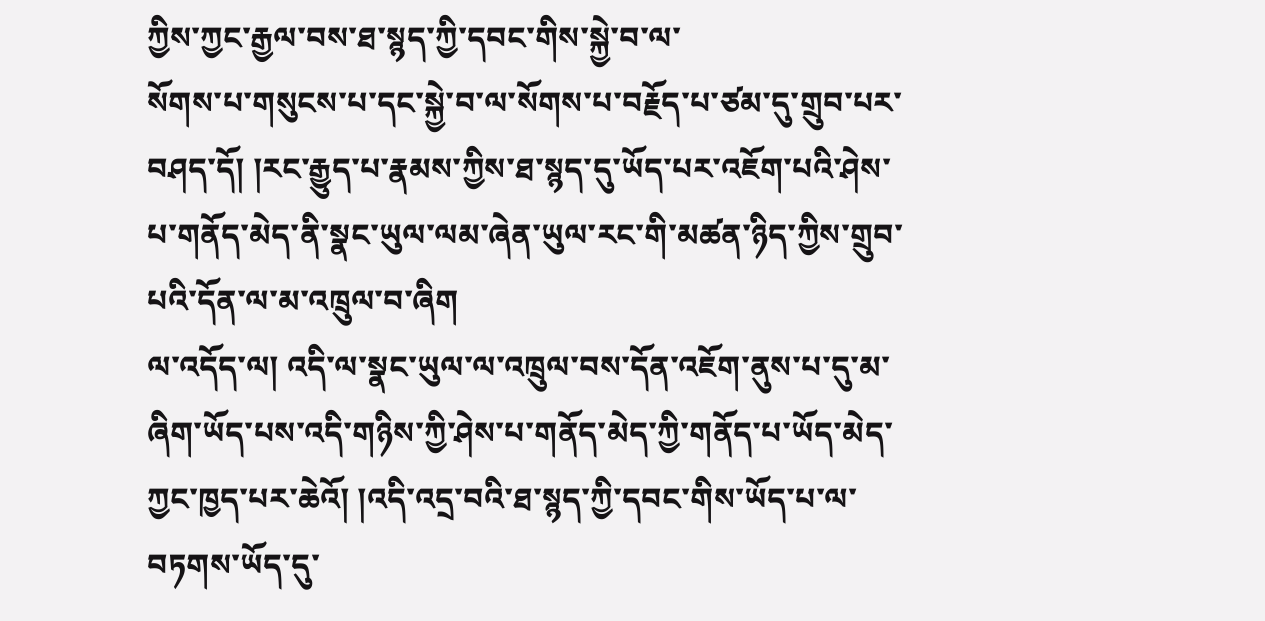ཀྱིས་ཀྱང་རྒྱལ་བས་ཐ་སྙད་ཀྱི་དབང་གིས་སྐྱེ་བ་ལ་
སོགས་པ་གསུངས་པ་དང་སྐྱེ་བ་ལ་སོགས་པ་བརྗོད་པ་ཙམ་དུ་གྲུབ་པར་བཤད་དོ། །རང་རྒྱུད་པ་རྣམས་ཀྱིས་ཐ་སྙད་དུ་ཡོད་པར་འཇོག་པའི་ཤེས་པ་གནོད་མེད་ནི་སྣང་ཡུལ་ལམ་ཞེན་ཡུལ་རང་གི་མཚན་ཉིད་ཀྱིས་གྲུབ་པའི་དོན་ལ་མ་འཁྲུལ་བ་ཞིག
ལ་འདོད་ལ། འདི་ལ་སྣང་ཡུལ་ལ་འཁྲུལ་བས་དོན་འཇོག་ནུས་པ་དུ་མ་ཞིག་ཡོད་པས་འདི་གཉིས་ཀྱི་ཤེས་པ་གནོད་མེད་ཀྱི་གནོད་པ་ཡོད་མེད་ཀྱང་ཁྱད་པར་ཆེའོ། །འདི་འདྲ་བའི་ཐ་སྙད་ཀྱི་དབང་གིས་ཡོད་པ་ལ་བཏགས་ཡོད་དུ་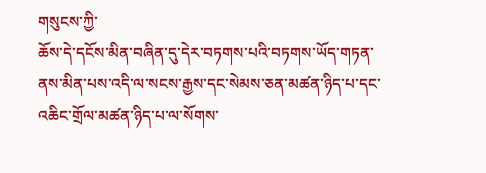གསུངས་ཀྱི་
ཆོས་དེ་དངོས་མིན་བཞིན་དུ་དེར་བཏགས་པའི་བཏགས་ཡོད་གཏན་ནས་མིན་པས་འདི་ལ་སངས་རྒྱས་དང་སེམས་ཅན་མཚན་ཉིད་པ་དང་འཆིང་གྲོལ་མཚན་ཉིད་པ་ལ་སོགས་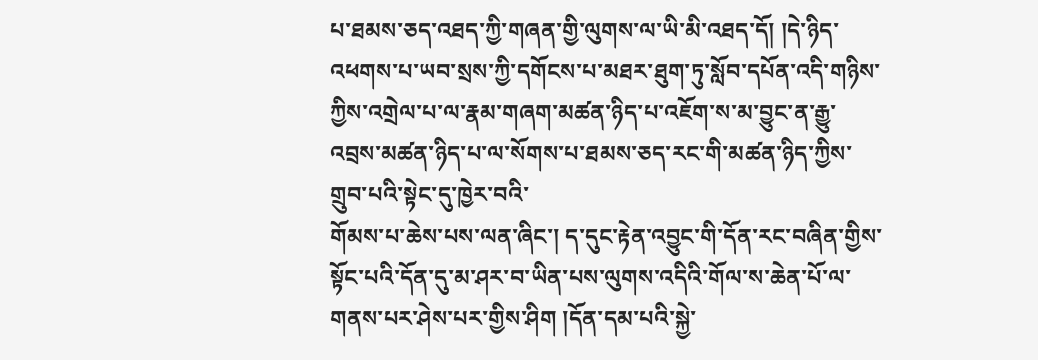པ་ཐམས་ཅད་འཐད་ཀྱི་གཞན་གྱི་ལུགས་ལ་ཡི་མི་འཐད་དོ། །དེ་ཉིད་
འཕགས་པ་ཡབ་སྲས་ཀྱི་དགོངས་པ་མཐར་ཐུག་ཏུ་སློབ་དཔོན་འདི་གཉིས་ཀྱིས་འགྲེལ་པ་ལ་རྣམ་གཞག་མཚན་ཉིད་པ་འཇོག་ས་མ་བྱུང་ན་རྒྱུ་འབྲས་མཚན་ཉིད་པ་ལ་སོགས་པ་ཐམས་ཅད་རང་གི་མཚན་ཉིད་ཀྱིས་གྲུབ་པའི་སྟེང་དུ་ཁྱེར་བའི་
གོམས་པ་ཆེས་པས་ལན་ཞིང་། ད་དུང་རྟེན་འབྱུང་གི་དོན་རང་བཞིན་གྱིས་སྟོང་པའི་དོན་དུ་མ་ཤར་བ་ཡིན་པས་ལུགས་འདིའི་གོལ་ས་ཆེན་པོ་ལ་གནས་པར་ཤེས་པར་གྱིས་ཤིག །དོན་དམ་པའི་སྐྱེ་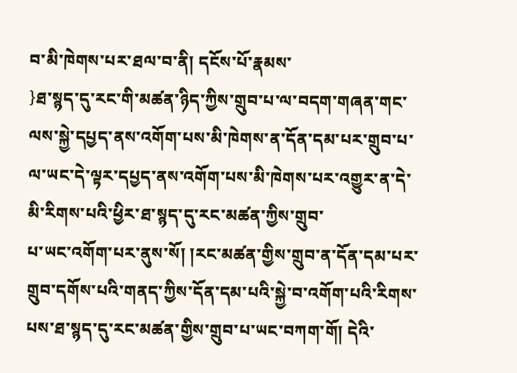བ་མི་ཁེགས་པར་ཐལ་བ་ནི། དངོས་པོ་རྣམས་
}ཐ་སྙད་དུ་རང་གི་མཚན་ཉིད་ཀྱིས་གྲུབ་པ་ལ་བདག་གཞན་གང་ལས་སྐྱེ་དཔྱད་ནས་འགོག་པས་མི་ཁེགས་ན་དོན་དམ་པར་གྲུབ་པ་ལ་ཡང་དེ་ལྟར་དཔྱད་ནས་འགོག་པས་མི་ཁེགས་པར་འགྱུར་ན་དེ་མི་རིགས་པའི་ཕྱིར་ཐ་སྙད་དུ་རང་མཚན་ཀྱིས་གྲུབ་
པ་ཡང་འགོག་པར་ནུས་སོ། །རང་མཚན་གྱིས་གྲུབ་ན་དོན་དམ་པར་གྲུབ་དགོས་པའི་གནད་ཀྱིས་དོན་དམ་པའི་སྐྱེ་བ་འགོག་པའི་རིགས་པས་ཐ་སྙད་དུ་རང་མཚན་གྱིས་གྲུབ་པ་ཡང་བཀག་གོ། དེའི་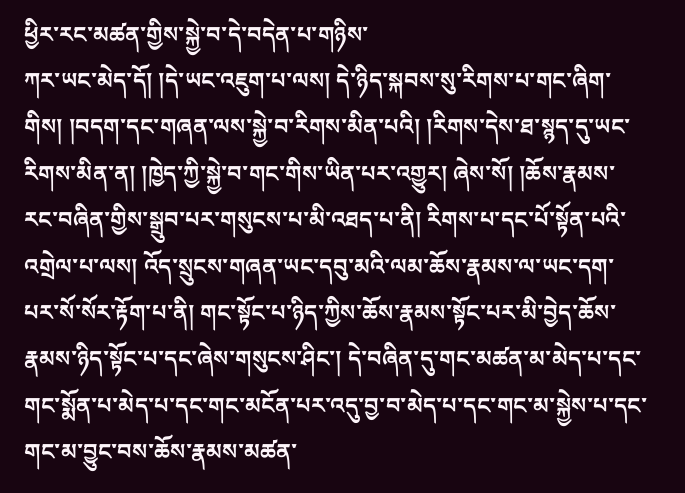ཕྱིར་རང་མཚན་གྱིས་སྐྱེ་བ་དེ་བདེན་པ་གཉིས་
ཀར་ཡང་མེད་དོ། །དེ་ཡང་འཇུག་པ་ལས། དེ་ཉིད་སྐབས་སུ་རིགས་པ་གང་ཞིག་གིས། །བདག་དང་གཞན་ལས་སྐྱེ་བ་རིགས་མིན་པའི། །རིགས་དེས་ཐ་སྙད་དུ་ཡང་རིགས་མིན་ན། །ཁྱེད་ཀྱི་སྐྱེ་བ་གང་གིས་ཡིན་པར་འགྱུར། ཞེས་སོ། །ཆོས་རྣམས་
རང་བཞིན་གྱིས་སྒྲུབ་པར་གསུངས་པ་མི་འཐད་པ་ནི། རིགས་པ་དང་པོ་སྟོན་པའི་འགྲེལ་པ་ལས། འོད་སྲུངས་གཞན་ཡང་དབུ་མའི་ལམ་ཆོས་རྣམས་ལ་ཡང་དག་པར་སོ་སོར་རྟོག་པ་ནི། གང་སྟོང་པ་ཉིད་ཀྱིས་ཆོས་རྣམས་སྟོང་པར་མི་བྱེད་ཆོས་
རྣམས་ཉིད་སྟོང་པ་དང་ཞེས་གསུངས་ཤིང་། དེ་བཞིན་དུ་གང་མཚན་མ་མེད་པ་དང་གང་སྨོན་པ་མེད་པ་དང་གང་མངོན་པར་འདུ་བྱ་བ་མེད་པ་དང་གང་མ་སྐྱེས་པ་དང་གང་མ་བྱུང་བས་ཆོས་རྣམས་མཚན་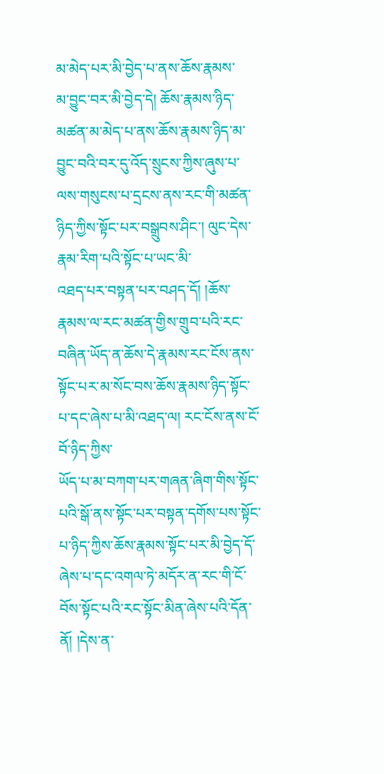མ་མེད་པར་མི་བྱེད་པ་ནས་ཆོས་རྣམས་
མ་བྱུང་བར་མི་བྱེད་དེ། ཆོས་རྣམས་ཉིད་མཚན་མ་མེད་པ་ནས་ཆོས་རྣམས་ཉིད་མ་བྱུང་བའི་བར་དུ་འོད་སྲུངས་ཀྱིས་ཞུས་པ་ལས་གསུངས་པ་དྲངས་ནས་རང་གི་མཚན་ཉིད་ཀྱིས་སྟོང་པར་བསྒྲུབས་ཤིང་། ལུང་དེས་རྣམ་རིག་པའི་སྟོང་པ་ཡང་མི་
འཐད་པར་བསྟན་པར་བཤད་དོ། །ཆོས་རྣམས་ལ་རང་མཚན་གྱིས་གྲུབ་པའི་རང་བཞིན་ཡོད་ན་ཆོས་དེ་རྣམས་རང་ངོས་ནས་སྟོང་པར་མ་སོང་བས་ཆོས་རྣམས་ཉིད་སྟོང་པ་དང་ཞེས་པ་མི་འཐད་ལ། རང་ངོས་ནས་ངོ་བོ་ཉིད་ཀྱིས་
ཡོད་པ་མ་བཀག་པར་གཞན་ཞིག་གིས་སྟོང་པའི་སྒོ་ནས་སྟོང་པར་བསྟན་དགོས་པས་སྟོང་པ་ཉིད་ཀྱིས་ཆོས་རྣམས་སྟོང་པར་མི་བྱེད་དོ་ཞེས་པ་དང་འགལ་ཏེ་མདོར་ན་རང་གི་ངོ་བོས་སྟོང་པའི་རང་སྟོང་མིན་ཞེས་པའི་དོན་ནོ། །དེས་ན་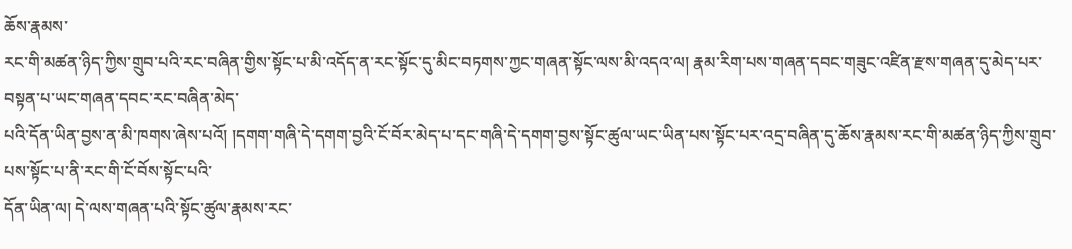ཆོས་རྣམས་
རང་གི་མཚན་ཉིད་ཀྱིས་གྲུབ་པའི་རང་བཞིན་གྱིས་སྟོང་པ་མི་འདོད་ན་རང་སྟོང་དུ་མིང་བཏགས་ཀྱང་གཞན་སྟོང་ལས་མི་འདའ་ལ། རྣམ་རིག་པས་གཞན་དབང་གཟུང་འཛིན་རྫས་གཞན་དུ་མེད་པར་བསྟན་པ་ཡང་གཞན་དབང་རང་བཞིན་མེད་
པའི་དོན་ཡིན་བྱས་ན་མི་ཁགས་ཞེས་པའོ། །དགག་གཞི་དེ་དགག་བྱའི་ངོ་བོར་མེད་པ་དང་གཞི་དེ་དགག་བྱས་སྟོང་ཚུལ་ཡང་ཡིན་པས་སྟོང་པར་འདྲ་བཞིན་དུ་ཆོས་རྣམས་རང་གི་མཚན་ཉིད་ཀྱིས་གྲུབ་པས་སྟོང་པ་ནི་རང་གི་ངོ་བོས་སྟོང་པའི་
དོན་ཡིན་ལ། དེ་ལས་གཞན་པའི་སྟོང་ཚུལ་རྣམས་རང་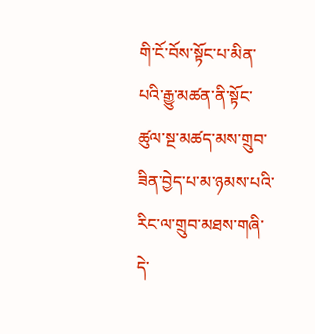གི་ངོ་བོས་སྟོང་པ་མིན་པའི་རྒྱུ་མཚན་ནི་སྟོང་ཚུལ་སྔ་མཚད་མས་གྲུབ་ཟིན་བྱེད་པ་མ་ཉམས་པའི་རིང་ལ་གྲུབ་མཐས་གཞི་དེ་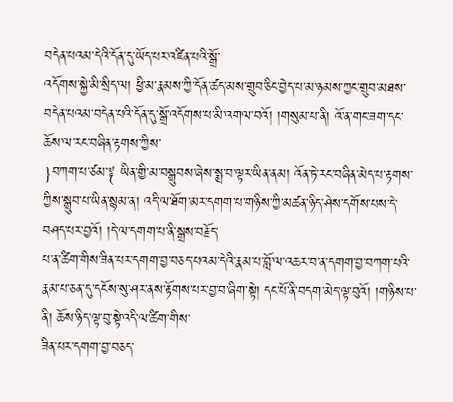བདེན་པའམ་དེའི་དོན་དུ་ཡོད་པར་འཛིན་པའི་སྒྲོ་
འདོགས་སྐྱེ་མི་སྲིད་ལ། ཕྱི་མ་རྣམས་ཀྱི་དོན་ཚད་མས་གྲུབ་ཅིང་བྱེད་པ་མ་ཉམས་ཀྱང་གྲུབ་མཐས་བདེན་པའམ་བདེན་པའི་དོན་དུ་སྒྲོ་འདོགས་པ་མི་འགལ་བའོ། །གསུམ་པ་ནི། འོ་ན་གང་ཟག་དང་ཆོས་ལ་རང་བཞིན་རྟགས་ཀྱིས་
}བཀག་པ་ཙམ་༈ ཡིན་གྱི་མ་བསྒྲུབས་ཞེས་སྨྲ་བ་ལྟར་ཡིན་ནམ། འོན་ཏེ་རང་བཞིན་མེད་པ་རྟགས་ཀྱིས་སྒྲུབ་པ་ཡིན་སྙམ་ན། འདི་ལ་ཐོག་མར་དགག་པ་གཉིས་ཀྱི་མཚན་ཉིད་ཤེས་དགོས་པས་དེ་བཤད་པར་བྱའོ། །དེ་ལ་དགག་པ་ནི་སྒྲས་བརྗོད་
པ་ན་ཚིག་གིས་ཟིན་པར་དགག་བྱ་བཅད་པའམ་དེའི་རྣམ་པ་བློ་ལ་འཆར་བ་ན་དགག་བྱ་བཀག་པའི་རྣམ་པ་ཅན་དུ་དངོས་སུ་ཤར་ནས་རྟོགས་པར་བྱ་བ་ཞིག་སྟེ། དང་པོ་ནི་བདག་མེད་ལྟ་བུའོ། །གཉིས་པ་ནི། ཆོས་ཉིད་ལྟ་བུ་སྟེ་འདི་ལ་ཚིག་གིས་
ཟིན་པར་དགག་བྱ་བཅད་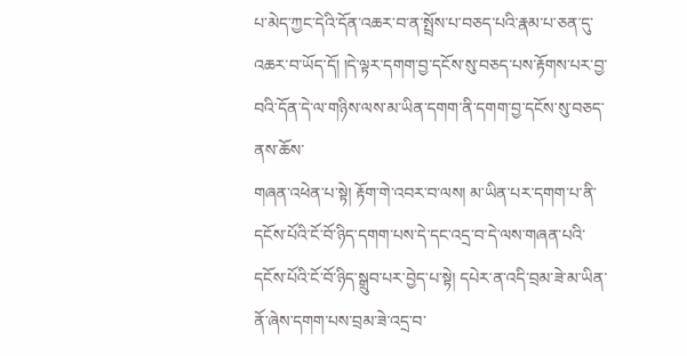པ་མེད་ཀྱང་དེའི་དོན་འཆར་བ་ན་སྤྲོས་པ་བཅད་པའི་རྣམ་པ་ཅན་དུ་འཆར་བ་ཡོད་དོ། །དེ་ལྟར་དགག་བྱ་དངོས་སུ་བཅད་པས་རྟོགས་པར་བྱ་བའི་དོན་དེ་ལ་གཉིས་ལས་མ་ཡིན་དགག་ནི་དགག་བྱ་དངོས་སུ་བཅད་ནས་ཆོས་
གཞན་འཕེན་པ་སྟེ། རྟོག་གེ་འབར་བ་ལས། མ་ཡིན་པར་དགག་པ་ནི་དངོས་པོའི་ངོ་བོ་ཉིད་དགག་པས་དེ་དང་འདྲ་བ་དེ་ལས་གཞན་པའི་དངོས་པོའི་ངོ་བོ་ཉིད་སྒྲུབ་པར་བྱེད་པ་སྟེ། དཔེར་ན་འདི་བྲམ་ཟེ་མ་ཡིན་ནོ་ཞེས་དགག་པས་བྲམ་ཟེ་འདྲ་བ་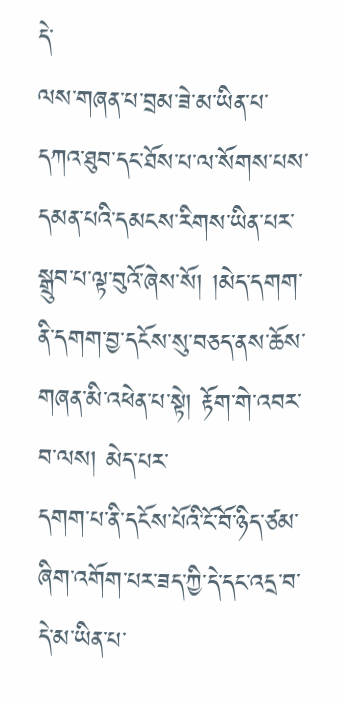དེ་
ལས་གཞན་པ་བྲམ་ཟེ་མ་ཡིན་པ་དཀའ་ཐུབ་དང་ཐོས་པ་ལ་སོགས་པས་དམན་པའི་དམངས་རིགས་ཡིན་པར་སྒྲུབ་པ་ལྟ་བུའོ་ཞེས་སོ། །མེད་དགག་ནི་དགག་བྱ་དངོས་སུ་བཅད་ནས་ཆོས་གཞན་མི་འཕེན་པ་སྟེ། རྟོག་གེ་འབར་བ་ལས། མེད་པར་
དགག་པ་ནི་དངོས་པོའི་ངོ་བོ་ཉིད་ཙམ་ཞིག་འགོག་པར་ཟད་ཀྱི་དེ་དང་འདྲ་བ་དེ་མ་ཡིན་པ་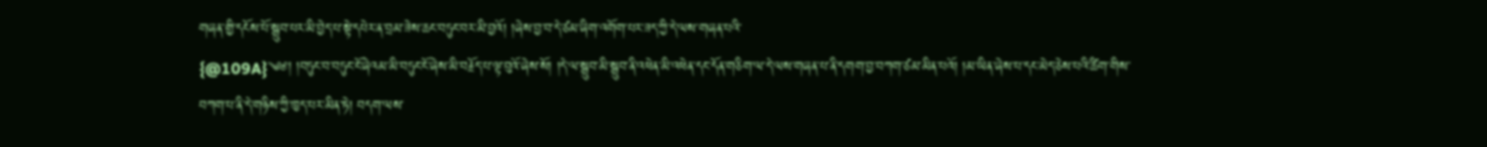གཞན་གྱི་དངོས་པོ་སྒྲུབ་པར་མི་བྱེད་པ་སྟེ་དཔེར་ན་བྲམ་ཟེས་ཆང་བཏུང་བར་མི་བྱའོ། །ཞེས་བྱ་བ་དེ་ཙམ་ཞིག་འགོག་པར་ཟད་ཀྱི་དེ་ལས་གཞན་པའི་
{@109A}༄༅། །བཏུང་བ་བཏུང་ངོ་ཞེའམ་མི་བཏུང་ངོ་ཞེས་མི་བརྗོད་པ་ལྟ་བུའོ་ཞེས་སོ། །དེ་ལ་སྒྲུབ་མི་སྒྲུབ་ནི་འཕེན་མི་འཕེན་དང་དོན་གཅིག་ལ་དེ་ལས་གཞན་པ་ནི་དགག་བྱ་བཀག་ཙམ་མིན་པའོ། །མ་ཡིན་ཞེས་པ་དང་མེད་ཅེས་པའི་ཚིག་གིས་
བཀག་པ་ནི་དེ་གཉིས་ཀྱི་ཁྱད་པར་མིན་ཏེ། བདག་ལས་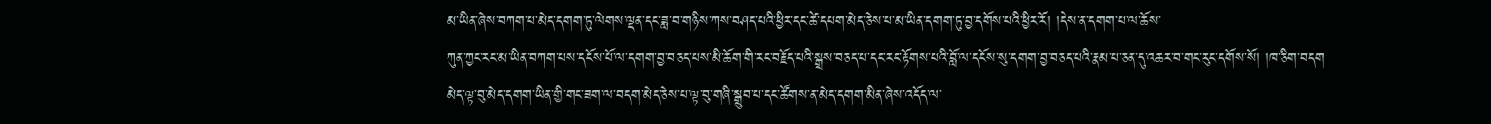མ་ཡིན་ཞེས་བཀག་པ་མེད་དགག་ཏུ་ལེགས་ལྡན་དང་ཟླ་བ་གཉིས་ཀས་བཤད་པའི་ཕྱིར་དང་ཚེ་དཔག་མེད་ཅེས་པ་མ་ཡིན་དགག་ཏུ་བྱ་དགོས་པའི་ཕྱིར་རོ། །དེས་ན་དགག་པ་ལ་ཆོས་
ཀུན་ཀྱང་རང་མ་ཡིན་བཀག་པས་དངོས་པོ་ལ་དགག་བྱ་བཅད་པས་མི་ཆོག་གི་རང་བརྗོད་པའི་སྒྲས་བཅད་པ་དང་རང་རྟོགས་པའི་བློ་ལ་དངོས་སུ་དགག་བྱ་བཅད་པའི་རྣམ་པ་ཅན་དུ་འཆར་བ་གང་རུང་དགོས་སོ། །ཁ་ཅིག་བདག
མེད་ལྟ་བུ་མེད་དགག་ཡིན་གྱི་གང་ཟག་ལ་བདག་མེད་ཅེས་པ་ལྟ་བུ་གཞི་སྒྲུབ་པ་དང་ཚོགས་ན་མེད་དགག་མིན་ཞེས་འདོད་ལ་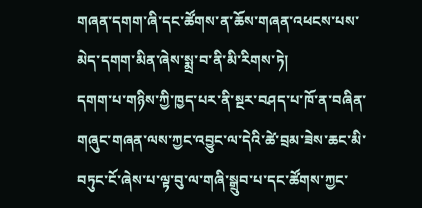གཞན་དགག་ཞི་དང་ཚོགས་ན་ཆོས་གཞན་འཕངས་པས་མེད་དགག་མིན་ཞེས་སྨྲ་བ་ནི་མི་རིགས་ཏེ།
དགག་པ་གཉིས་ཀྱི་ཁྱད་པར་ནི་སྔར་བཤད་པ་ཁོ་ན་བཞིན་གཞུང་གཞན་ལས་ཀྱང་འབྱུང་ལ་དེའི་ཚེ་བྲམ་ཟེས་ཆང་མི་བཏུང་ངོ་ཞེས་པ་ལྟ་བུ་ལ་གཞི་སྒྲུབ་པ་དང་ཚོགས་ཀྱང་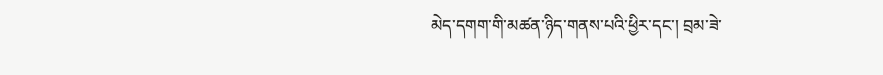མེད་དགག་གི་མཚན་ཉིད་གནས་པའི་ཕྱིར་དང་། བྲམ་ཟེ་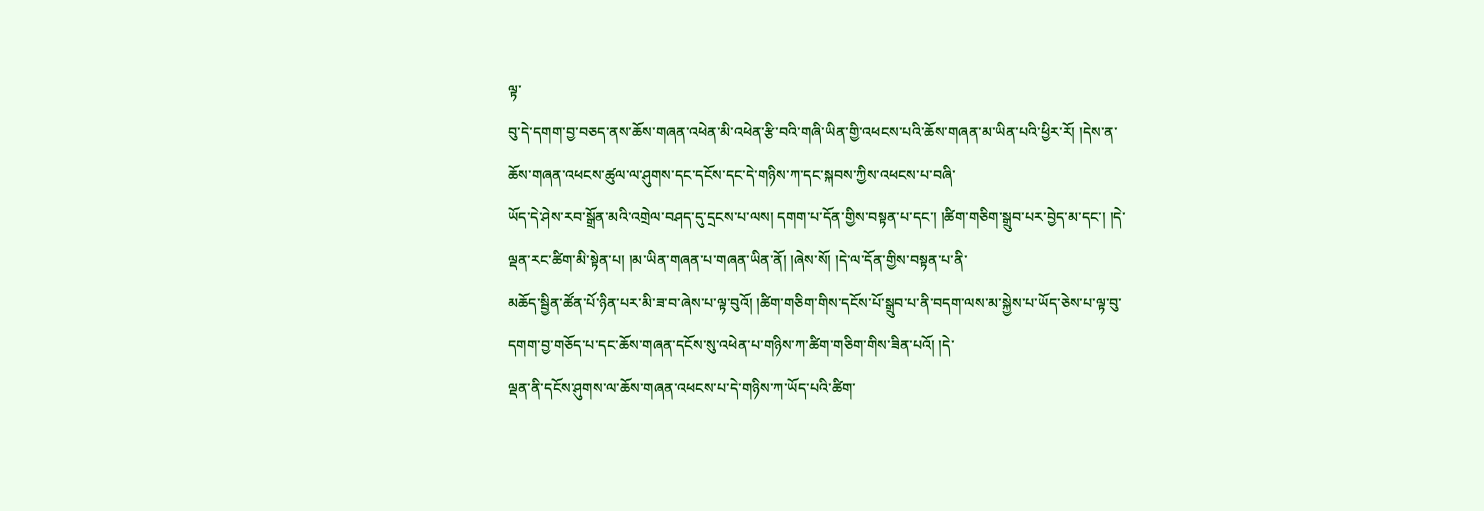ལྟ་
བུ་དེ་དགག་བྱ་བཅད་ནས་ཆོས་གཞན་འཕེན་མི་འཕེན་རྩི་བའི་གཞི་ཡིན་གྱི་འཕངས་པའི་ཆོས་གཞན་མ་ཡིན་པའི་ཕྱིར་རོ། །དེས་ན་ཆོས་གཞན་འཕངས་ཚུལ་ལ་ཤུགས་དང་དངོས་དང་དེ་གཉིས་ཀ་དང་སྐབས་ཀྱིས་འཕངས་པ་བཞི་
ཡོད་དེ་ཤེས་རབ་སྒྲོན་མའི་འགྲེལ་བཤད་དུ་དྲངས་པ་ལས། དགག་པ་དོན་གྱིས་བསྟན་པ་དང་། །ཚིག་གཅིག་སྒྲུབ་པར་བྱེད་མ་དང་། །དེ་ལྡན་རང་ཚིག་མི་སྟེན་པ། །མ་ཡིན་གཞན་པ་གཞན་ཡིན་ནོ། །ཞེས་སོ། །དེ་ལ་དོན་གྱིས་བསྟན་པ་ནི་
མཆོད་སྦྱིན་ཚོན་པོ་ཉིན་པར་མི་ཟ་བ་ཞེས་པ་ལྟ་བུའོ། །ཚིག་གཅིག་གིས་དངོས་པོ་སྒྲུབ་པ་ནི་བདག་ལས་མ་སྐྱེས་པ་ཡོད་ཅེས་པ་ལྟ་བུ་དགག་བྱ་གཅོད་པ་དང་ཆོས་གཞན་དངོས་སུ་འཕེན་པ་གཉིས་ཀ་ཚིག་གཅིག་གིས་ཟིན་པའོ། །དེ་
ལྡན་ནི་དངོས་ཤུགས་ལ་ཆོས་གཞན་འཕངས་པ་དེ་གཉིས་ཀ་ཡོད་པའི་ཚིག་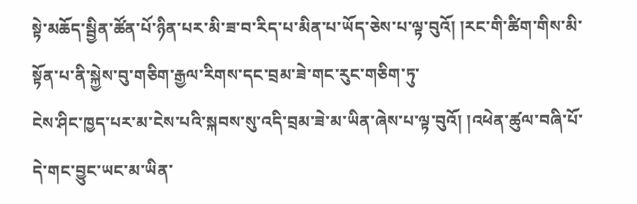སྟེ་མཆོད་སྦྱིན་ཚོན་པོ་ཉིན་པར་མི་ཟ་བ་རིད་པ་མིན་པ་ཡོད་ཅེས་པ་ལྟ་བུའོ། །རང་གི་ཚིག་གིས་མི་སྟོན་པ་ནི་སྐྱེས་བུ་གཅིག་རྒྱལ་རིགས་དང་བྲམ་ཟེ་གང་རུང་གཅིག་ཏུ་
ངེས་ཤིང་ཁྱད་པར་མ་ངེས་པའི་སྐབས་སུ་འདི་བྲམ་ཟེ་མ་ཡིན་ཞེས་པ་ལྟ་བུའོ། །འཕེན་ཚུལ་བཞི་པོ་དེ་གང་བྱུང་ཡང་མ་ཡིན་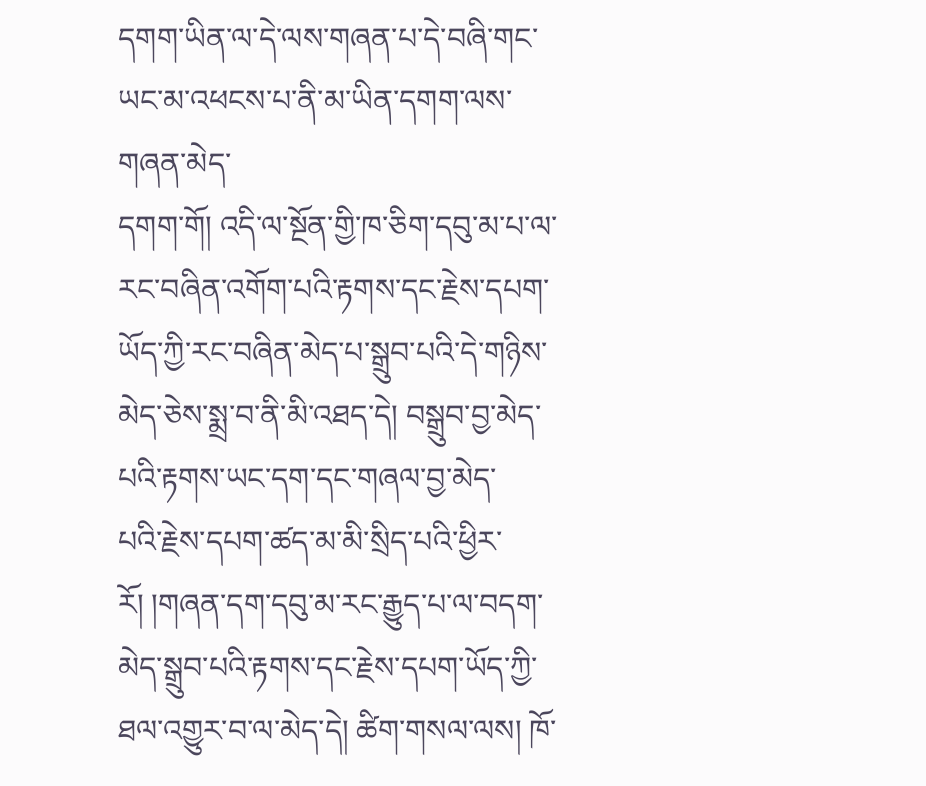དགག་ཡིན་ལ་དེ་ལས་གཞན་པ་དེ་བཞི་གང་ཡང་མ་འཕངས་པ་ནི་མ་ཡིན་དགག་ལས་གཞན་མེད་
དགག་གོ། འདི་ལ་སྔོན་གྱི་ཁ་ཅིག་དབུ་མ་པ་ལ་རང་བཞིན་འགོག་པའི་རྟགས་དང་རྗེས་དཔག་ཡོད་ཀྱི་རང་བཞིན་མེད་པ་སྒྲུབ་པའི་དེ་གཉིས་མེད་ཅེས་སྨྲ་བ་ནི་མི་འཐད་དེ། བསྒྲུབ་བྱ་མེད་པའི་རྟགས་ཡང་དག་དང་གཞལ་བྱ་མེད་
པའི་རྗེས་དཔག་ཚད་མ་མི་སྲིད་པའི་ཕྱིར་རོ། །གཞན་དག་དབུ་མ་རང་རྒྱུད་པ་ལ་བདག་མེད་སྒྲུབ་པའི་རྟགས་དང་རྗེས་དཔག་ཡོད་ཀྱི་ཐལ་འགྱུར་བ་ལ་མེད་དེ། ཚིག་གསལ་ལས། ཁོ་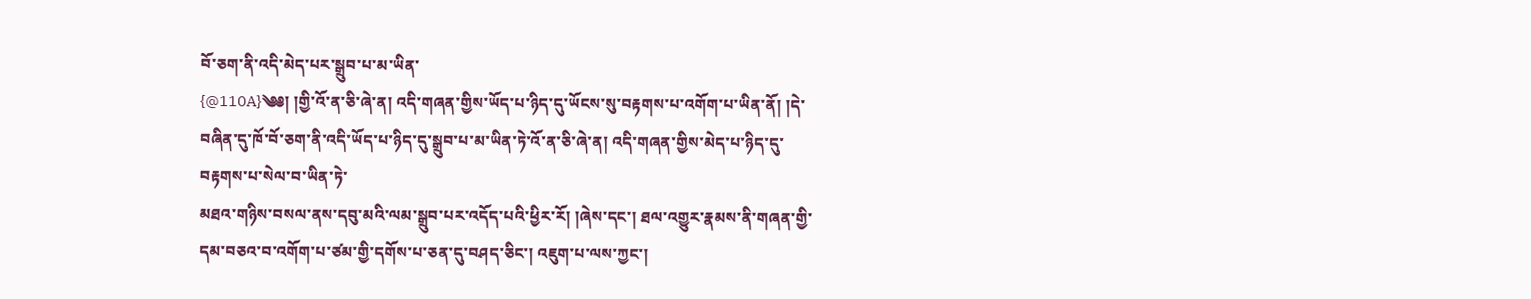བོ་ཅག་ནི་འདི་མེད་པར་སྒྲུབ་པ་མ་ཡིན་
{@110A}༄༅། །གྱི་འོ་ན་ཅི་ཞེ་ན། འདི་གཞན་གྱིས་ཡོད་པ་ཉིད་དུ་ཡོངས་སུ་བརྟགས་པ་འགོག་པ་ཡིན་ནོ། །དེ་བཞིན་དུ་ཁོ་བོ་ཅག་ནི་འདི་ཡོད་པ་ཉིད་དུ་སྒྲུབ་པ་མ་ཡིན་ཏེ་འོ་ན་ཅི་ཞེ་ན། འདི་གཞན་གྱིས་མེད་པ་ཉིད་དུ་བརྟགས་པ་སེལ་བ་ཡིན་ཏེ་
མཐའ་གཉིས་བསལ་ནས་དབུ་མའི་ལམ་སྒྲུབ་པར་འདོད་པའི་ཕྱིར་རོ། །ཞེས་དང་། ཐལ་འགྱུར་རྣམས་ནི་གཞན་གྱི་དམ་བཅའ་བ་འགོག་པ་ཙམ་གྱི་དགོས་པ་ཅན་དུ་བཤད་ཅིང་། འཇུག་པ་ལས་ཀྱང་།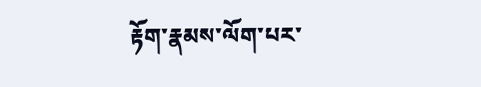རྟོག་རྣམས་ལོག་པར་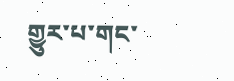གྱུར་པ་གང་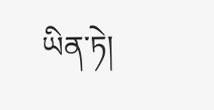ཡིན་ཏེ།